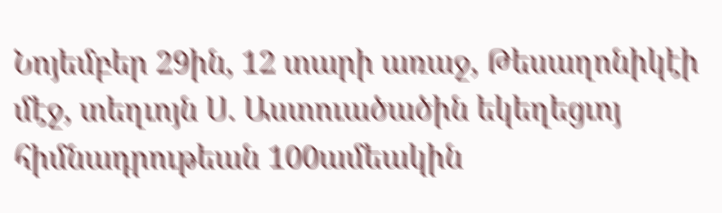Նոյեմբեր 29ին, 12 տարի առաջ, Թեսաղոնիկէի մէջ, տեղւոյն Ս. Աստուածածին եկեղեցւոյ հիմնադրութեան 100ամեակին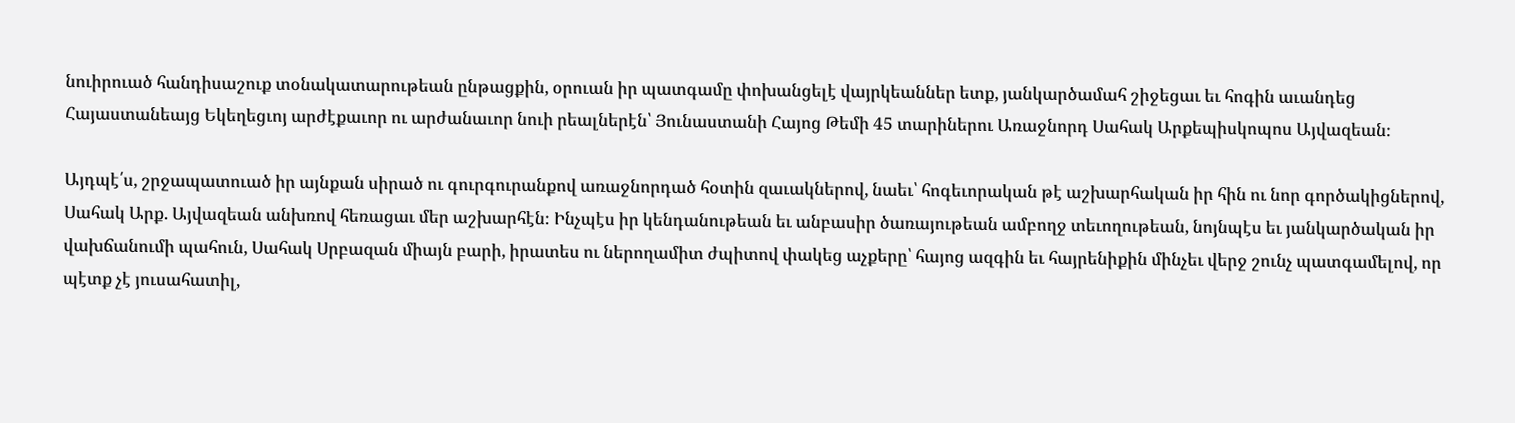նուիրուած հանդիսաշուք տօնակատարութեան ընթացքին, օրուան իր պատգամը փոխանցելէ վայրկեաններ ետք, յանկարծամահ շիջեցաւ եւ հոգին աւանդեց Հայաստանեայց Եկեղեցւոյ արժէքաւոր ու արժանաւոր նուի րեալներէն՝ Յունաստանի Հայոց Թեմի 45 տարիներու Առաջնորդ Սահակ Արքեպիսկոպոս Այվազեան։

Այդպէ՛ս, շրջապատուած իր այնքան սիրած ու գուրգուրանքով առաջնորդած հօտին զաւակներով, նաեւ՝ հոգեւորական թէ աշխարհական իր հին ու նոր գործակիցներով, Սահակ Արք. Այվազեան անխռով հեռացաւ մեր աշխարհէն։ Ինչպէս իր կենդանութեան եւ անբասիր ծառայութեան ամբողջ տեւողութեան, նոյնպէս եւ յանկարծական իր վախճանումի պահուն, Սահակ Սրբազան միայն բարի, իրատես ու ներողամիտ ժպիտով փակեց աչքերը՝ հայոց ազգին եւ հայրենիքին մինչեւ վերջ շունչ պատգամելով, որ պէտք չէ յուսահատիլ,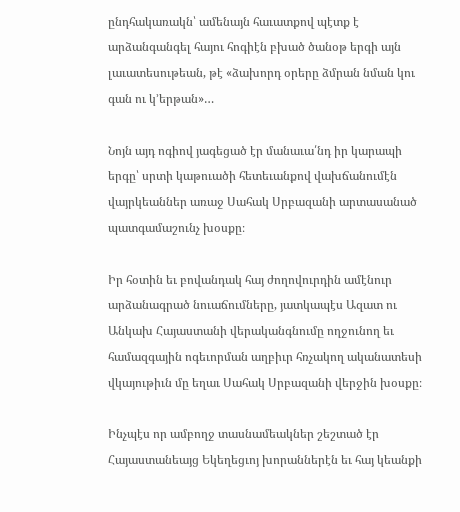ընդհակառակն՝ ամենայն հաւատքով պէտք է արձանգանգել հայու հոգիէն բխած ծանօթ երգի այն լաւատեսութեան, թէ «ձախորդ օրերը ձմրան նման կու գան ու կ’երթան»…

Նոյն այդ ոգիով յագեցած էր մանաւա՛նդ իր կարապի երգը՝ սրտի կաթուածի հետեւանքով վախճանումէն վայրկեաններ առաջ Սահակ Սրբազանի արտասանած պատգամաշունչ խօսքը։

Իր հօտին եւ բովանդակ հայ ժողովուրդին ամէնուր արձանագրած նուաճումները, յատկապէս Ազատ ու Անկախ Հայաստանի վերականգնումը ողջունող եւ համազգային ոգեւորման աղբիւր հռչակող ականատեսի վկայութիւն մը եղաւ Սահակ Սրբազանի վերջին խօսքը։

Ինչպէս որ ամբողջ տասնամեակներ շեշտած էր Հայաստանեայց Եկեղեցւոյ խորաններէն եւ հայ կեանքի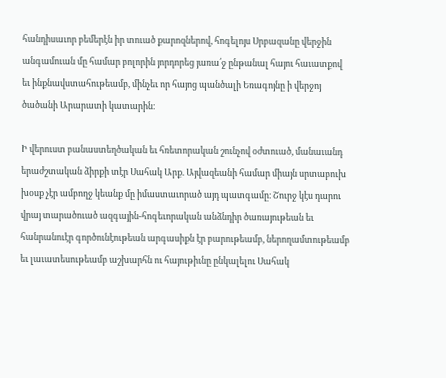հանդիսաւոր բեմերէն իր տուած քարոզներով, հոգելոյս Սրբազանը վերջին անգամուան մը համար բոլորին յորդորեց յառա՛ջ ընթանալ հայու հաւատքով եւ ինքնավստահութեամբ, մինչեւ որ հայոց պանծալի Եռագոյնը ի վերջոյ ծածանի Արարատի կատարին։

Ի վերուստ բանաստեղծական եւ հռետորական շունչով օժտուած, մանաւանդ երաժշտական ձիրքի տէր Սահակ Արք. Այվազեանի համար միայն սրտաբուխ խօսք չէր ամբողջ կեանք մը իմաստաւորած այդ պատգամը։ Շուրջ կէս դարու վրայ տարածուած ազգային-հոգեւորական անձնդիր ծառայութեան եւ հանրանուէր գործունէութեան արգասիքն էր բարութեամբ, ներողամտութեամբ եւ լաւատեսութեամբ աշխարհն ու հայութիւնը ընկալելու Սահակ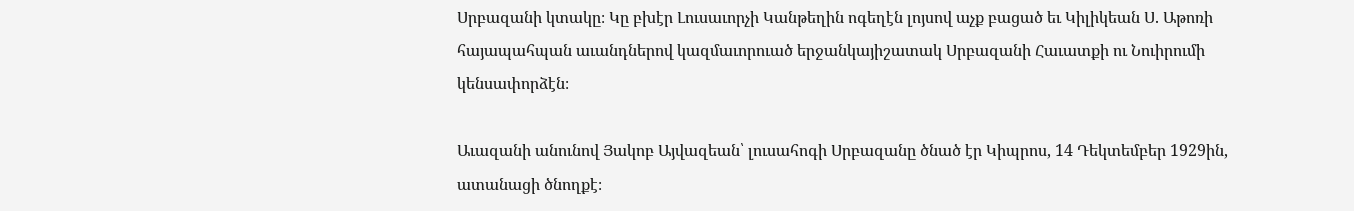Սրբազանի կտակը։ Կը բխէր Լուսաւորչի Կանթեղին ոգեղէն լոյսով աչք բացած եւ Կիլիկեան Ս. Աթոռի հայապահպան աւանդներով կազմաւորուած երջանկայիշատակ Սրբազանի Հաւատքի ու Նուիրումի կենսափորձէն։

Աւազանի անունով Յակոբ Այվազեան՝ լուսահոգի Սրբազանը ծնած էր Կիպրոս, 14 Դեկտեմբեր 1929ին, ատանացի ծնողքէ։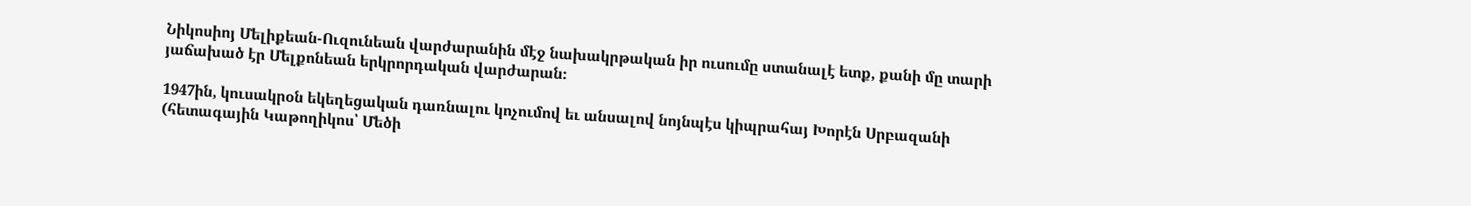Նիկոսիոյ Մելիքեան-Ուզունեան վարժարանին մէջ նախակրթական իր ուսումը ստանալէ ետք, քանի մը տարի յաճախած էր Մելքոնեան երկրորդական վարժարան։

1947ին, կուսակրօն եկեղեցական դառնալու կոչումով եւ անսալով նոյնպէս կիպրահայ Խորէն Սրբազանի (հետագային Կաթողիկոս՝ Մեծի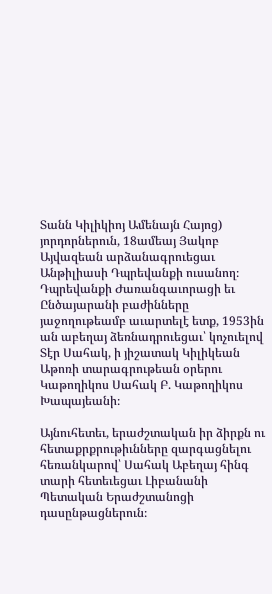Տանն Կիլիկիոյ Ամենայն Հայոց) յորդորներուն, 18ամեայ Յակոբ Այվազեան արձանագրուեցաւ Անթիլիասի Դպրեվանքի ուսանող։ Դպրեվանքի Ժառանգաւորացի եւ Ընծայարանի բաժինները յաջողութեամբ աւարտելէ ետք, 1953ին ան աբեղայ ձեռնադրուեցաւ՝ կոչուելով Տէր Սահակ, ի յիշատակ Կիլիկեան Աթոռի տարագրութեան օրերու Կաթողիկոս Սահակ Բ. Կաթողիկոս Խապայեանի։

Այնուհետեւ, երաժշտական իր ձիրքն ու հետաքրքրութիւնները զարգացնելու հեռանկարով՝ Սահակ Աբեղայ հինգ տարի հետեւեցաւ Լիբանանի Պետական Երաժշտանոցի դասընթացներուն։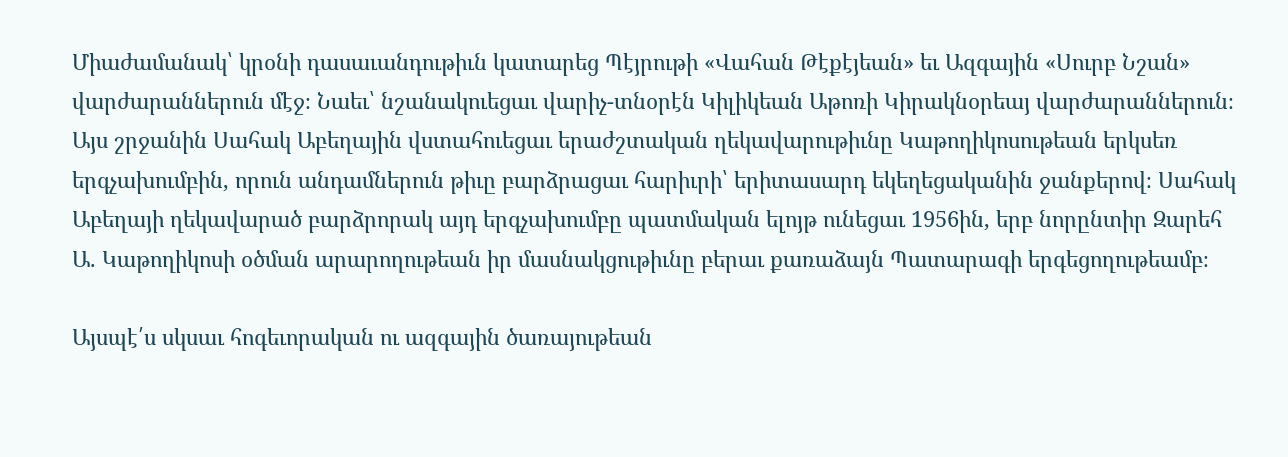Միաժամանակ՝ կրօնի դասաւանդութիւն կատարեց Պէյրութի «Վահան Թէքէյեան» եւ Ազգային «Սուրբ Նշան» վարժարաններուն մէջ։ Նաեւ՝ նշանակուեցաւ վարիչ-տնօրէն Կիլիկեան Աթոռի Կիրակնօրեայ վարժարաններուն։ Այս շրջանին Սահակ Աբեղային վստահուեցաւ երաժշտական ղեկավարութիւնը Կաթողիկոսութեան երկսեռ երգչախումբին, որուն անդամներուն թիւը բարձրացաւ հարիւրի՝ երիտասարդ եկեղեցականին ջանքերով։ Սահակ Աբեղայի ղեկավարած բարձրորակ այդ երգչախումբը պատմական ելոյթ ունեցաւ 1956ին, երբ նորընտիր Զարեհ Ա. Կաթողիկոսի օծման արարողութեան իր մասնակցութիւնը բերաւ քառաձայն Պատարագի երգեցողութեամբ։

Այսպէ՛ս սկսաւ հոգեւորական ու ազգային ծառայութեան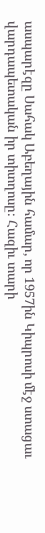ասպարէզը Սահակ Աբեղային համար, որ 1957ին Կիպրոսի մէջ ստացաւ վարդապետական իր տիտղոսը։ Հազիւ տարի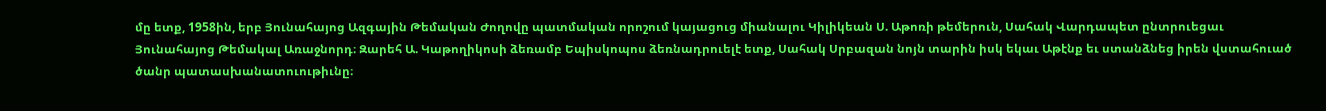մը ետք, 1958ին, երբ Յունահայոց Ազգային Թեմական Ժողովը պատմական որոշում կայացուց միանալու Կիլիկեան Ս. Աթոռի թեմերուն, Սահակ Վարդապետ ընտրուեցաւ Յունահայոց Թեմակալ Առաջնորդ։ Զարեհ Ա. Կաթողիկոսի ձեռամբ Եպիսկոպոս ձեռնադրուելէ ետք, Սահակ Սրբազան նոյն տարին իսկ եկաւ Աթէնք եւ ստանձնեց իրեն վստահուած ծանր պատասխանատուութիւնը։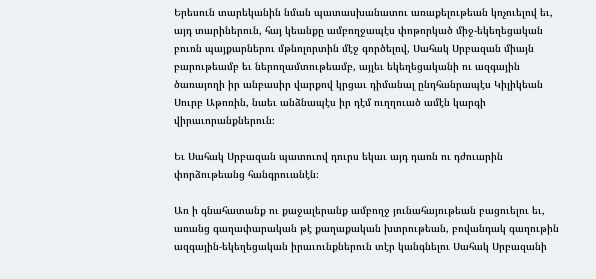Երեսուն տարեկանին նման պատասխանատու առաքելութեան կոչուելով եւ, այդ տարիներուն, հայ կեանքը ամբողջապէս փոթորկած միջ-եկեղեցական բուռն պայքարներու մթնոլորտին մէջ գործելով, Սահակ Սրբազան միայն բարութեամբ եւ ներողամտութեամբ, այլեւ եկեղեցականի ու ազգային ծառայողի իր անբասիր վարքով կրցաւ դիմանալ ընդհանրապէս Կիլիկեան Սուրբ Աթոռին, նաեւ անձնապէս իր դէմ ուղղուած ամէն կարգի վիրաւորանքներուն։

Եւ Սահակ Սրբազան պատուով դուրս եկաւ այդ դառն ու դժուարին փորձութեանց հանգրուանէն։

Առ ի գնահատանք ու քաջալերանք ամբողջ յունահայութեան բացուելու եւ, առանց գաղափարական թէ քաղաքական խտրութեան, բովանդակ գաղութին ազգային-եկեղեցական իրաւունքներուն տէր կանգնելու Սահակ Սրբազանի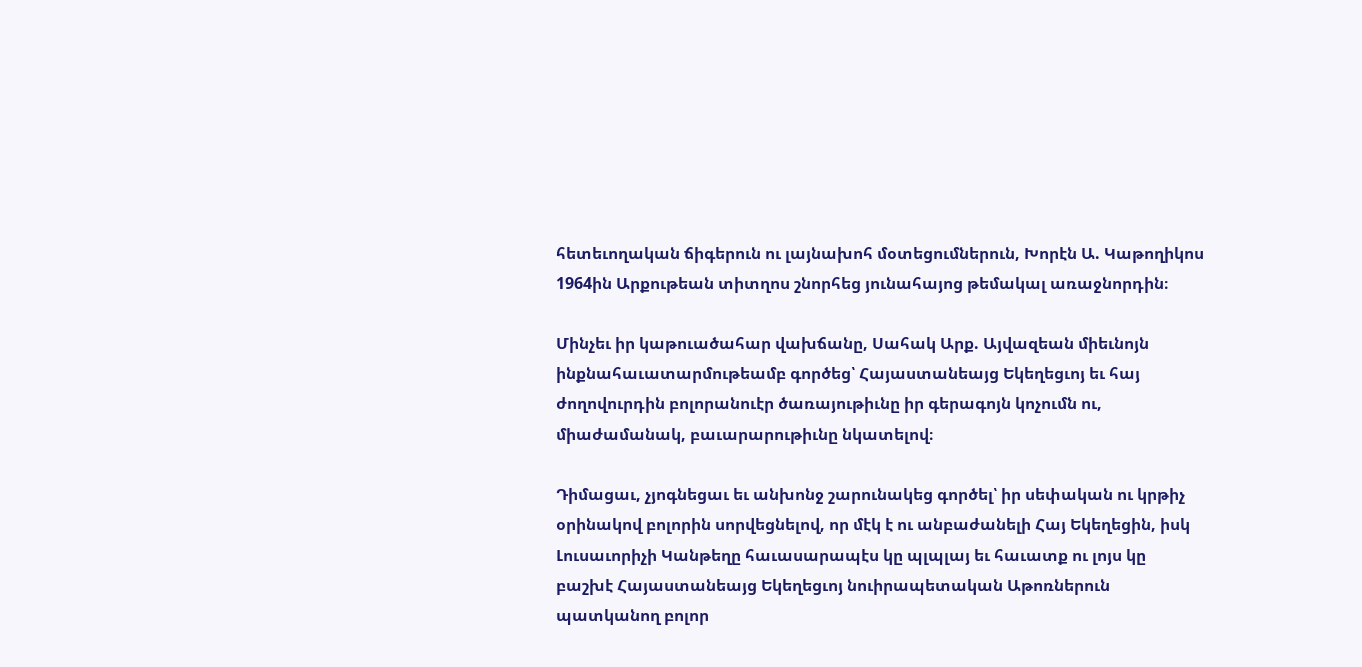հետեւողական ճիգերուն ու լայնախոհ մօտեցումներուն, Խորէն Ա. Կաթողիկոս 1964ին Արքութեան տիտղոս շնորհեց յունահայոց թեմակալ առաջնորդին։

Մինչեւ իր կաթուածահար վախճանը, Սահակ Արք. Այվազեան միեւնոյն ինքնահաւատարմութեամբ գործեց՝ Հայաստանեայց Եկեղեցւոյ եւ հայ ժողովուրդին բոլորանուէր ծառայութիւնը իր գերագոյն կոչումն ու, միաժամանակ, բաւարարութիւնը նկատելով։

Դիմացաւ, չյոգնեցաւ եւ անխոնջ շարունակեց գործել՝ իր սեփական ու կրթիչ օրինակով բոլորին սորվեցնելով, որ մէկ է ու անբաժանելի Հայ Եկեղեցին, իսկ Լուսաւորիչի Կանթեղը հաւասարապէս կը պլպլայ եւ հաւատք ու լոյս կը բաշխէ Հայաստանեայց Եկեղեցւոյ նուիրապետական Աթոռներուն պատկանող բոլոր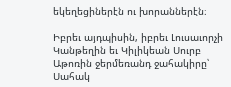եկեղեցիներէն ու խորաններէն։

Իբրեւ այդպիսին, իբրեւ Լուսաւորչի Կանթեղին եւ Կիլիկեան Սուրբ Աթոռին ջերմեռանդ ջահակիրը՝ Սահակ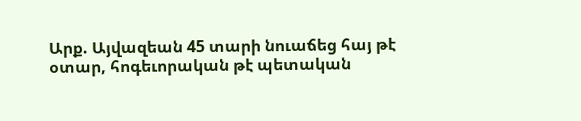Արք. Այվազեան 45 տարի նուաճեց հայ թէ օտար, հոգեւորական թէ պետական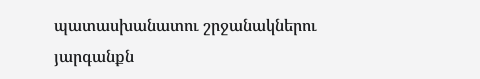պատասխանատու շրջանակներու յարգանքն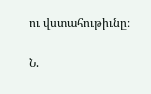ու վստահութիւնը։

Ն.